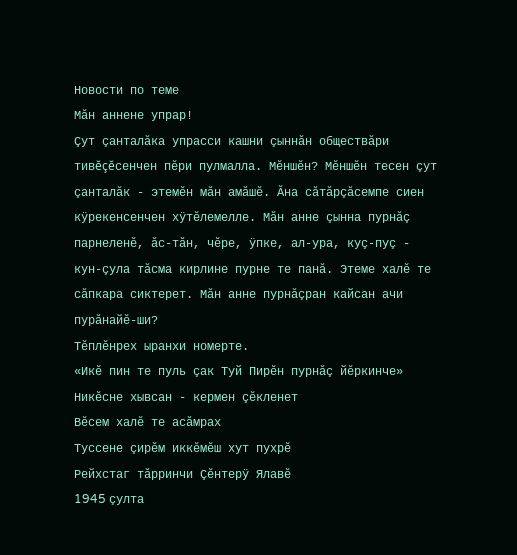Новости по теме
Мăн аннене упрар!
Çут çанталăка упрасси кашни çыннăн обществăри тивĕçĕсенчен пĕри пулмалла. Мĕншĕн? Мĕншĕн тесен çут çанталăк - этемĕн мăн амăшĕ. Ăна сăтăрçăсемпе сиен кÿрекенсенчен хÿтĕлемелле. Мăн анне çынна пурнăç парнеленĕ, ăс-тăн, чĕре, ÿпке, ал-ура, куç-пуç - кун-çула тăсма кирлине пурне те панă. Этеме халĕ те сăпкара сиктерет. Мăн анне пурнăçран кайсан ачи пурăнайĕ-ши?
Тĕплĕнрех ыранхи номерте.
«Икĕ пин те пуль çак Туй Пирĕн пурнăç йĕркинче»
Никĕсне хывсан - кермен çĕкленет
Вĕсем халĕ те асăмрах
Туссене çирĕм иккĕмĕш хут пухрĕ
Рейхстаг тăрринчи Çĕнтерÿ Ялавĕ
1945 çулта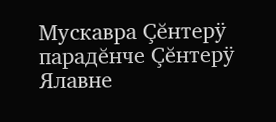Мускавра Çĕнтерÿ парадĕнче Çĕнтерÿ Ялавне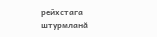рейхстага штурмланă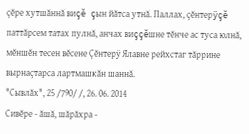çĕре хутшăннă виçĕ çын йăтса утнă. Паллах, çĕнтерÿçĕ паттăрсем татах пулнă, анчах виççĕшне тĕнче ас туса юлнă, мĕншĕн тесен вĕсене Çĕнтерÿ Ялавне рейхстаг тăррине вырнаçтарса лартмашкăн шаннă.
"Сывлăх", 25 /790/ /, 26. 06. 2014
Сивĕре - ăшă, шăрăхра -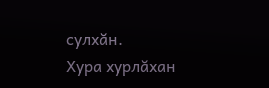сулхăн.
Хура хурлăхан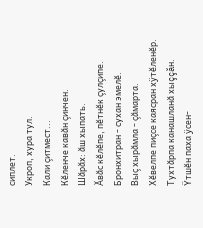сиплет.
Укроп, хура тул.
Кали çитмест...
Кĕленче кавăн çинчен.
Шăрăх: ăш хыпать.
Ăвăс кĕлĕпе, пĕтнĕк çулçипе.
Бронхитран - сухан эмелĕ.
Выç хырăмла - çăмарта.
Хĕвелпе пиçсе каясран хÿтĕленĕр.
Тухтăрпа канашланă хыççăн.
Ÿтшĕн паха ÿсен-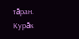тăран.
Курăк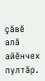çăвĕ алă айĕнчех пултăр.